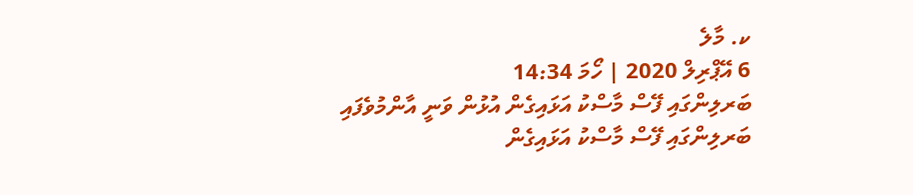ކ. މާލެ
6 އޭޕްރިލް 2020 | ހޯމަ 14:34
ބަރލިންގައި ފޭސް މާސްކު އަޅައިގެން އުޅުން ވަނީ އާންމުވެފައި
ބަރލިންގައި ފޭސް މާސްކު އަޅައިގެން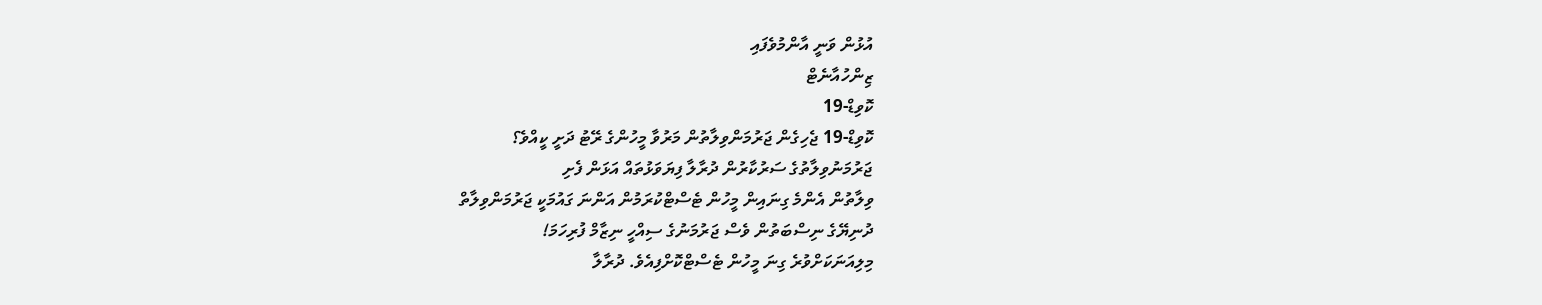އުޅުން ވަނީ އާންމުވެފައި
ޒިންހުއާނެޓް
ކޮވިޑް-19
ކޮވިޑް-19 ޖެހިގެން ޖަރުމަންވިލާތުން މަރުވާ މީހުންގެ ރޭޓު ދަށީ ކީއްވެ؟
ޖަރުމަނުވިލާތުގެ ސަރުކާރުން ދުރާލާ ފިޔަވަޅުތައް އަޅަން ފެށި
ވިލާތުން އެންމެ ގިނައިން މީހުން ޓެސްޓްކުރަމުން އަންނަ ގައުމަކީ ޖަރުމަންވިލާތް
ދުނިޔޭގެ ނިސްބަތުން ވެސް ޖަރުމަނުގެ ސިއްހީ ނިޒާމް ފުރިހަމަ!
މިލިއަނަކަށްވުރެ ގިނަ މީހުން ޓެސްޓްކޮށްފިއެވެ. ދުރާލާ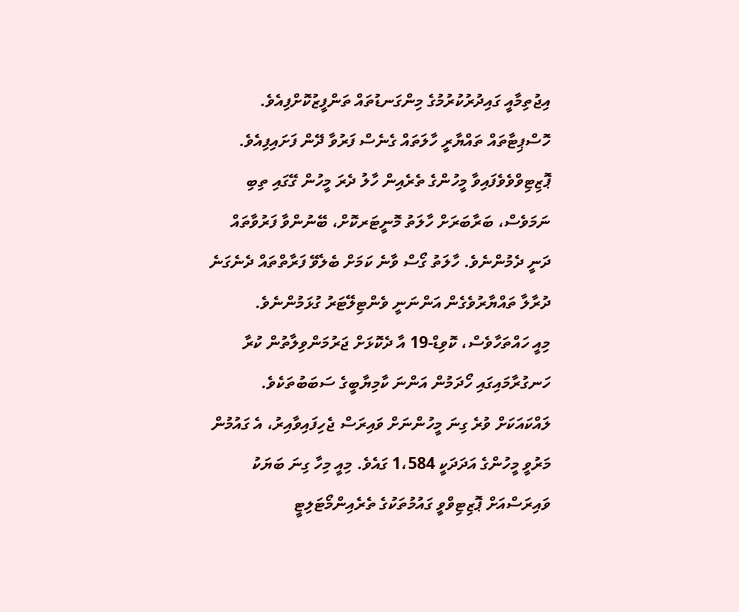އިޖުތިމާއީ ގައިދުރުކުރުމުގެ މިންގަނޑުތައް ތަންފީޒުކޮށްފިއެވެ. ހޮސްޕިޓާތައް ތައްޔާރީ ހާލަތައް ގެނެސް ފަރުވާ ދޭން ފަށައިފިއެވެ. ޕޮޒިޓިވްވެވެފައިވާ މީހުންގެ ތެރެއިން ހާލު ދެރަ މީހުން ގޭގައި ތިބި ނަމަވެސް، ބަރާބަރަށް ހާލަތު މޮނީޓަރކޮށް، ބޭނުންވާ ފަރުވާތައް ދަނީ ދެމުންނެވެ. ހާލަތު ގޯސް ވާނެ ކަމަށް ބެލެވޭ ފަރާތްތައް ދެނެގަނެ ދުރާލާ ތައްޔާރުވެގެން އަންނަނީ ވެންޓިލޭޓަރު ގުޅަމުންނެވެ.
މިއީ ހައްތަހާވެސް، ކޮވިޑް-19 އާ ދެކޮޅަށް ޖަރުމަންވިލާތުން ކުރާ ހަނގުރާމައިގައި ހޯދަމުން އަންނަ ކާމިޔާބީގެ ސަބަބުތަކެވެ. ލައްކައަކަށް ވުރެ ގިނަ މީހުންނަށް ވައިރަސް ޖެހިފައިވާއިރު، އެ ގައުމުން މަރުވީ މީހުންގެ އަދަދަކީ 1،584 ގައެވެ. މިއީ މިހާ ގިނަ ބަޔަކު ވައިރަސްއަށް ޕޮޒިޓިވްވީ ގައުމުތަކުގެ ތެރެއިންމޯޓަލިޓީ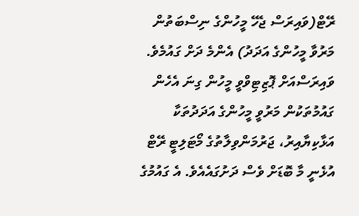ރޭޓް(ވައިރަސް ޖެހޭ މީހުންގެ ނިސްބަތުން މަރުވާ މީހުންގެ އަދަދު) އެންމެ ދަށް ގައުމެވެ.
ވައިރަސްއަށް ޕޮޒިޓިވްވީ މީހުން ގިނަ އެހެން ގައުމުތަކުން މަރުވީ މީހުންގެ އަދަދުތަކާ އަޅާކިޔާއިރު، ޖަރުމަންވިލާތުގެ މޯޓަލިޓީ ރޭޓް އުޅެނީ މާ ބޮޑަށް ވެސް ދަށުގައެއެވެ. އެ ގައުމުގެ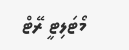މޯޓަލިޓީ ރޭޓް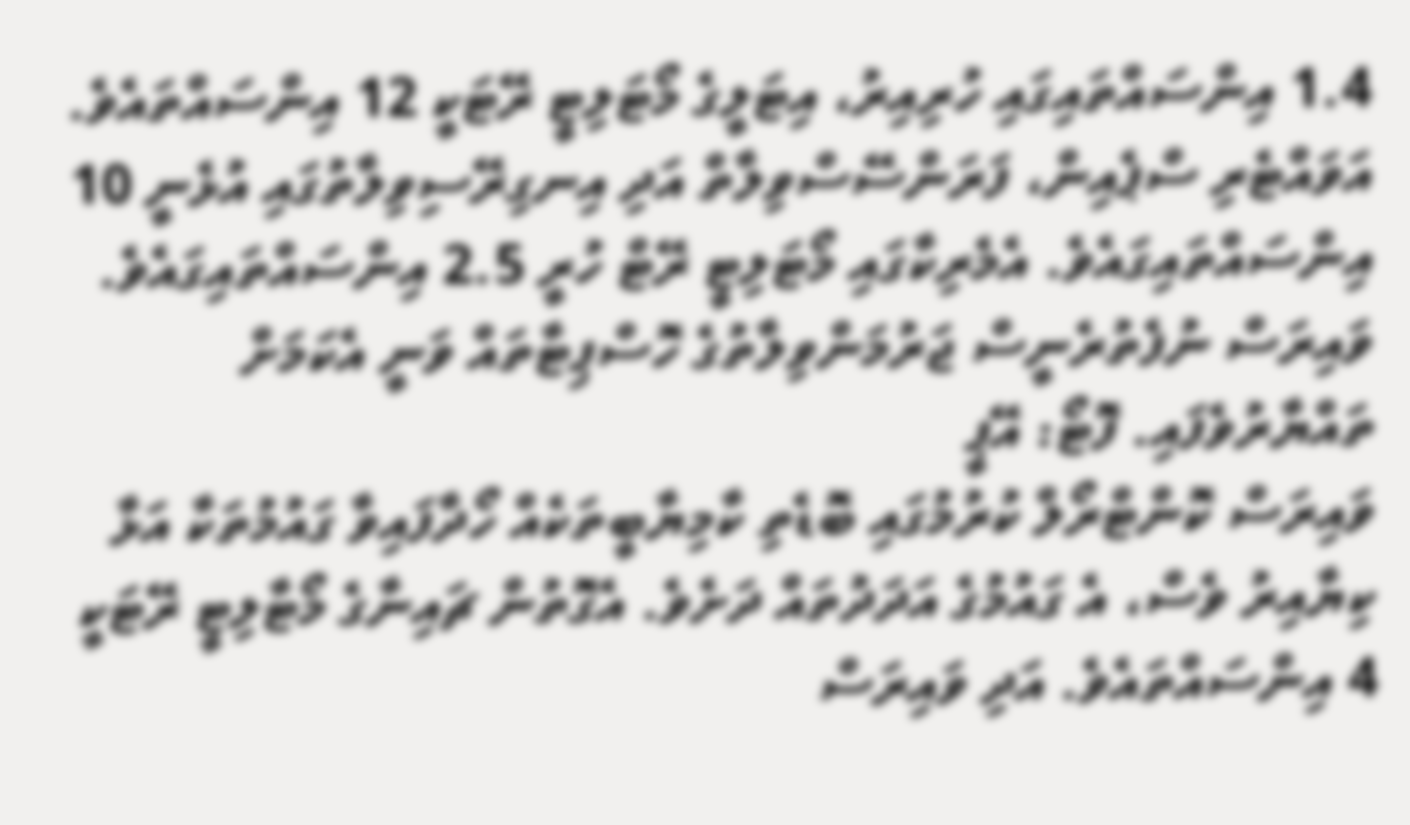1.4 އިންސައްތައިގައި ހުރިއިރު، އިޓަލީގެ މޯޓަލިޓީ ރޭޓަކީ 12 އިންސައްތައެވެ. އަވައްޓެރި ސްޕެއިން، ފަރަންސޭސްވިލާތް އަދި އިނގިރޭސިވިލާތުގައި އުޅެނީ 10 އިންސައްތައިގައެވެ. އެމެރިކާގައި މޯޓަލިޓީ ރޭޓް ހުރީ 2.5 އިންސައްތައިގައެވެ.
ވައިރަސް ނުފެތުރެނީސް ޖަރުމަންވިލާތުގެ ހޮސްޕިޓާތައް ވަނީ އެކަމަށް ތައްޔާރުވެފައި. ފޮޓޯ: އޭޕީ
ވައިރަސް ކޮންޓްރޯލް ކުރުމުގައި ބޮޑެތި ކާމިޔާބީތަކެއް ހޯދާފައިވާ ގައުމުތަކާ އަޅާ ކިޔާއިރު ވެސް، އެ ގައުމުގެ އަދަދުތައް ދަށެވެ. އެގޮތުން ޗައިނާގެ މޯޓާލިޓީ ރޭޓަކީ 4 އިންސައްތައެވެ. އަދި ވައިރަސް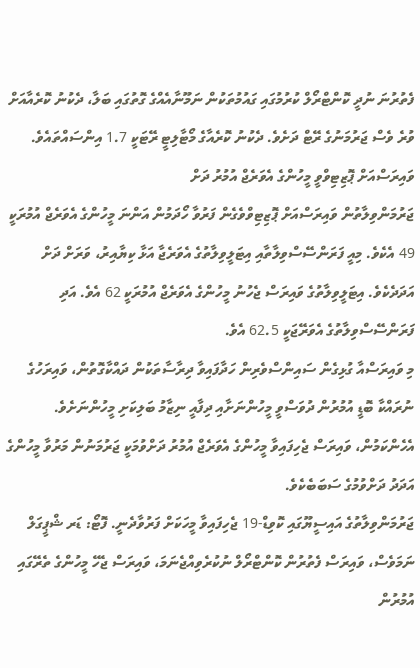ފެތުރުނަ ނުދީ ކޮންޓްރޯލް ކުރުމުގައި ގައުމުތަކުން ނަމޫނާއެއްގެ ގޮތުގައި ބަލާ، ދެކުނު ކޮރެއާއަށް ވުރެ ވެސް ޖަރުމަނުގެ ރޭޓް ދަށެވެ. ދެކުނު ކޮރެއާގެ މޯޓާލިޓީ ރޭޓަކީ 1.7 އިންސައްތައެވެ.
ވައިރަސްއަށް ޕޮޒިޓިވްވީ މީހުންގެ އެވަރެޖް އުމުރު ދަށް
ޖަރުމަންވިލާތުން ވައިރަސްއަށް ޕޮޒިޓިވްވެގެން ފަރުވާ ހޯދަމުން އަންނަ މީހުންގެ އެވަރެޖް އުމުރަކީ 49 އެކެވެ. މިއީ ފަރަންސޭސްވިލާތާއި އިޓަލީވިލާތުގެ އެވަރެޖާ އަޅާ ކިޔާއިރު، ވަރަށް ދަށް އަދަދެކެވެ. އިޓަލީވިލާތުގެ ވައިރަސް ޖެހުނު މީހުންގެ އެވަރެޖް އުމުރަކީ 62 އެވެ. އަދި ފަރަންސޭސްވިލާތުގެ އެވަރޭޖަކީ 62.5 އެވެ.
މި ވައިރަސްއާ ގުޅިގެން ސައިންސްވެރިން ހަދާފައިވާ ދިރާސާތަކުން ދައްކާގޮތުން، ވައިރަހުގެ ނުރައްކާ ބޮޑީ އުމުރުން ދުވަސްވީ މީހުންނަށާއި ދިފާއީ ނިޒާމު ބަލިކަށި މީހުންނަށެވެ. އެހެންކަމުން، ވައިރަސް ޖެހިފައިވާ މީހުންގެ އެވަރެޖް އުމުރު ދަށްވުމަކީ ޖަރުމަނުން މަރުވާ މީހުންގެ އަދަދު ދަށްވުމުގެ ސަބަބެކެވެ.
ޖަރުމަންވިލާތުގެ އައިސީޔޫގައި ކޮވިޑް-19 ޖެހިފައިވާ މީހަކަށް ފަރުވާދެނީ. ފޮޓޯ: ޑަރ ޝްޕީގަލް
ނަމަވެސް، ވައިރަސް ފެތުރުން ކޮންޓްރޯލް ނުކުރެވިއްޖެނަމަ، ވައިރަސް ޖެހޭ މީހުންގެ ތެރޭގައި އުމުރުން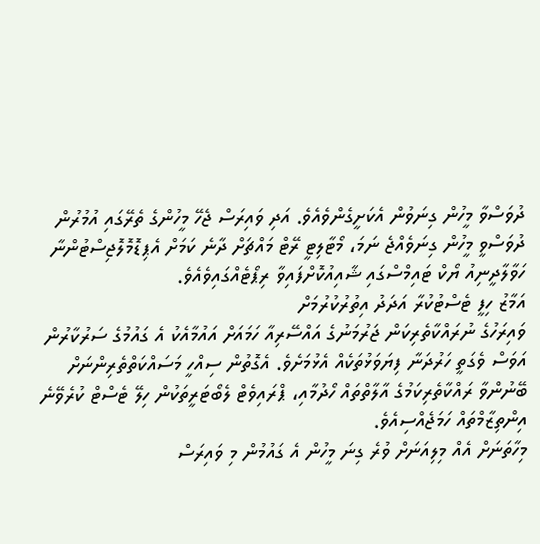ދުވަސްވާ މީހުން ގިނަވުން އެކަށީގެންވެއެވެ. އަދި ވައިރަސް ޖެހޭ މީހުންގެ ތެރޭގައި އުމުރުން ދުވަސްވީ މީހުން ގިނަވެއްޖެ ނަމަ، މޯޓާލިޓީ ރޭޓް މައްޗަށް ދާނެ ކަމަށް އެޕިޑޮމޮލޮޖިސްޓުންނާ ހަވާލާދީނިއު ޔޯކް ޓައިމްސްގައި ޝާއިއުކޮށްފައިވާ ރިޕޯޓެއްގައިވެއެވެ.
އަމާޒު ހިފީ ޓެސްޓުކުރާ އަދަދު އިތުރުކުރުމަށް
ވައިރަހުގެ ނުރައްކާތެރިކަން ޖަރުމަނުގެ އައްސޭރިއާ ހަމައަށް އައުމާއެކު އެ ގައުމުގެ ސަރުކާރުން އަވަސް ވެގަތީ ހަރުދަނާ ފިޔަވަޅުތަކެއް އެޅުމަށެވެ. އެގޮތުން ސިއްހީ މަސައްކަތްތެރިންނަށް ބޭނުންވާ ރައްކާތެރިކަމުގެ އާލާތްތައް ހޯދުމާއި، ޕްރައިވެޓް ލެބޯޓަރީތަކުން ހިލޭ ޓެސްޓް ކުރެވޭނެ އިންތިޒާމްތައް ހަމަޖެއްސިއެވެ.
މިހާތަނަށް އެއް މިލިއަނަށް ވުރެ ގިނަ މީހުން އެ ގައުމުން މި ވައިރަސް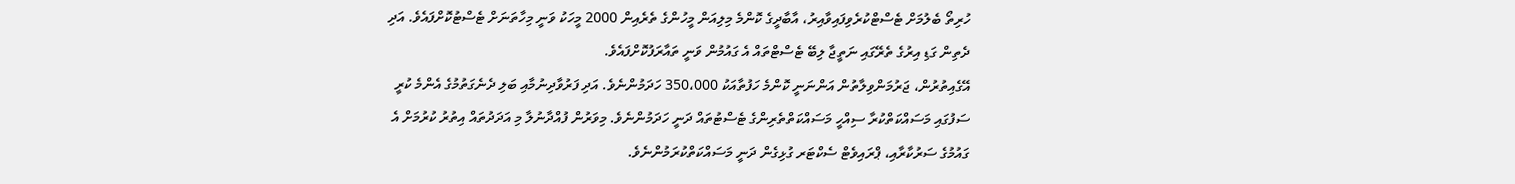ހުރިތޯ ބެލުމަށް ޓެސްޓްކުރެވިފައިވާއިރު، އާބާދީގެ ކޮންމެ މިލިއަން މީހުންގެ ތެރެއިން 2000 މީހަކު ވަނީ މިހާތަނަށް ޓެސްޓުކޮށްފައެވެ. އަދި ދެތިން ގަޑި އިރުގެ ތެރޭގައި ނަތީޖާ ލިބޭ ޓެސްޓްތައް އެ ގައުމުން ވަނީ ތައާރަފުކޮށްފައެވެ.
އޭގެއިތުރުން، ޖަރުމަންވިލާތުން އަންނަނީ ކޮންމެ ހަފުތާއަކު 350،000 ހަދަމުންނެވެ. އަދި ފަރުވާދިނުމާއި ބަލި ދެނެގަތުމުގެ އެންމެ ކުރީ ސަފުގައި މަސައްކަތްކުރާ ސިއްހީ މަސައްކަތްތެރިންގެ ޓެސްޓުތައް ދަނީ ހަދަމުންނެވެ. މިވަރުން ފުއްދާނުލާ މި އަދަދުތައް އިތުރު ކުރުމަށް އެ ގައުމުގެ ސަރުކާރާއި، ޕްރައިވެޓް ސެކްޓަރ ގުޅިގެން ދަނީ މަސައްކަތްކުރަމުންނެވެ.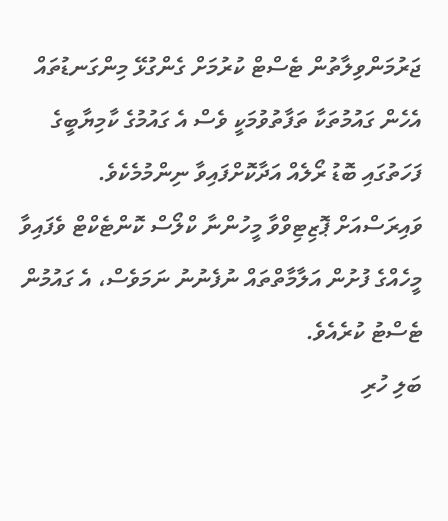ޖަރުމަންވިލާތުން ޓެސްޓް ކުރުމަށް ގެންގުޅޭ މިންގަނޑުތައް އެހެން ގައުމުތަކާ ތަފާތުވުމަކީ ވެސް އެ ގައުމުގެ ކާމިޔާބީގެ ފަހަތުގައި ބޮޑު ރޯލެއް އަދާކޮށްފައިވާ ނިންމުމެކެވެ. ވައިރަސްއަށް ޕޮޒިޓިވްވާ މީހުންނާ ކްލޯސް ކޮންޓެކްޓް ވެފައިވާ މީހެއްގެ ފުށުން އަލާމާތްތައް ނުފެނުނު ނަމަވެސް، އެ ގައުމުން ޓެސްޓު ކުރެއެވެ.
ބަލި ހުރި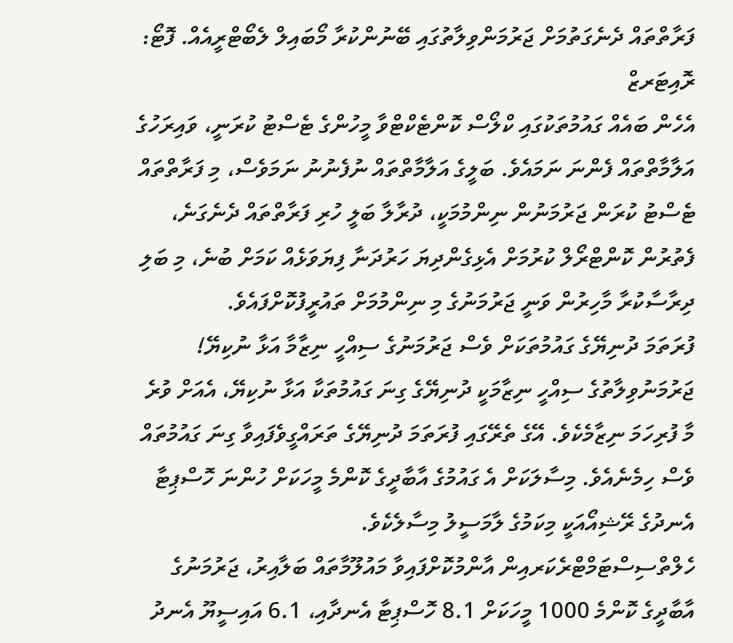ފަރާތްތައް ދެނެގަތުމަށް ޖަރުމަންވިލާތުގައި ބޭނުންކުރާ މޯބައިލް ލެބޯޓްރީއެއް. ފޮޓޯ: ރޮއިޓަރޒް
އެހެން ބައެއް ގައުމުތަކުގައި ކްލޯސް ކޮންޓެކްޓްވާ މީހުންގެ ޓެސްޓު ކުރަނީ، ވައިރަހުގެ އަލާމާތްތައް ފެންނަ ނަމައެވެ. ބަލީގެ އަލާމާތްތައް ނުފެނުނު ނަމަވެސް، މި ފަރާތްތައް ޓެސްޓު ކުރަން ޖަރުމަނުން ނިންމުމަކީ، ދުރާލާ ބަލީ ހުރި ފަރާތްތައް ދެނެގަނެ، ފެތުރުން ކޮންޓްރޯލް ކުރުމަށް އެޅިގެންދިޔަ ހަރުދަނާ ފިޔަވަޅެއް ކަމަށް ބުނެ، މި ބަލި ދިރާސާކުރާ މާހިރުން ވަނީ ޖަރުމަނުގެ މި ނިންމުމަށް ތައުރީފުކޮށްފައެވެ.
ފުރަތަމަ ދުނިޔޭގެ ގައުމުތަކަށް ވެސް ޖަރުމަނުގެ ސިއްހީ ނިޒާމާ އަޅާ ނުކިޔޭ!
ޖަރުމަނުވިލާތުގެ ސިއްހީ ނިޒާމަކީ ދުނިޔޭގެ ގިނަ ގައުމުތަކާ އަޅާ ނުކިޔޭ، އެއަށް ވުރެ މާ ފުރިހަމަ ނިޒާމެކެވެ. އޭގެ ތެރޭގައި ފުރަތަމަ ދުނިޔޭގެ ތަރައްގީވެފައިވާ ގިނަ ގައުމުތައް ވެސް ހިމެނެއެވެ. މިސާލަކަށް އެ ގައުމުގެ އާބާދީގެ ކޮންމެ މީހަކަށް ހުންނަ ހޮސްޕިޓާ އެނދުގެ ރޭޝިއޯއަކީ މިކަމުގެ ލާމަސީލު މިސާލެކެވެ.
ހެލްތްސިސްޓަމްޓްރެކަރއިން އާންމުކޮށްފައިވާ މައުލޫމާތައް ބަލާއިރު، ޖަރުމަނުގެ އާބާދީގެ ކޮންމެ 1000 މީހަކަށް 8.1 ހޮސްޕިޓާ އެނދާއި، 6.1 އައިސީޔޫ އެނދު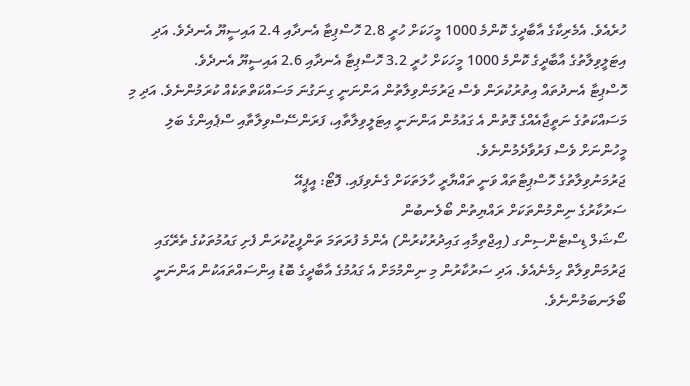ހުރެއެވެ. އެމެރިކާގެ އާބާދީގެ ކޮންމެ 1000 މީހަކަށް ހުރީ 2.8 ހޮސްޕިޓާ އެނދާއި 2.4 އައިސީޔޫ އެނދެވެ. އަދި އިޓަލީވިލާތުގެ އާބާދީގެ ކޮންމެ 1000 މީހަކަށް ހުރީ 3.2 ހޮސްޕިޓާ އެނދާއި 2.6 އައިސީޔޫ އެނދެވެ.
ހޮސްޕިޓާ އެނދުތައް އިތުރުކުރަން ވެސް ޖަރުމަންވިލާތުން އަންނަނީ ގިނަގުނަ މަސައްކަތްތަކެއް ކުރަމުންނެވެ. އަދި މި މަސައްކަތުގެ ނަތީޖާއެއްގެ ގޮތުން އެ ގައުމުން އަންނަނީ އިޓަލީވިލާތާއި، ފަރަންސޭސްވިލާތާއި ސްޕެއިންގެ ބަލި މީހުންނަށް ވެސް ފަރުވާދެމުންނެވެ.
ޖަރުމަނުވިލާތުގެ ހޮސްޕިޓާތައް ވަނީ ތައްޔާރީ ހާލަތަކަށް ގެނެވިފައި. ފޮޓޯ: އީޕީއޭ
ސަރުކާރުގެ ނިންމުންތަކަށް ރައްޔިތުން ބޯލެނބުން
ސޯޝަލް ޑިސްޓެންސިންގ (އިޖްތިމާއި ގައިދުރުކުރުން) އެންމެ ފުރަތަމަ ތަންފީޒުކުރަން ފެށި ގައުމުތަކުގެ ތެރޭގައި ޖަރުމަންވިލާތް ހިމެނެއެވެ. އަދި ސަރުކާރުން މި ނިންމުމަށް އެ ގައުމުގެ އާބާދީގެ ބޮޑު އިންސައްތައަކުން އަންނަނީ ބޯލަނބަމުންނެވެ.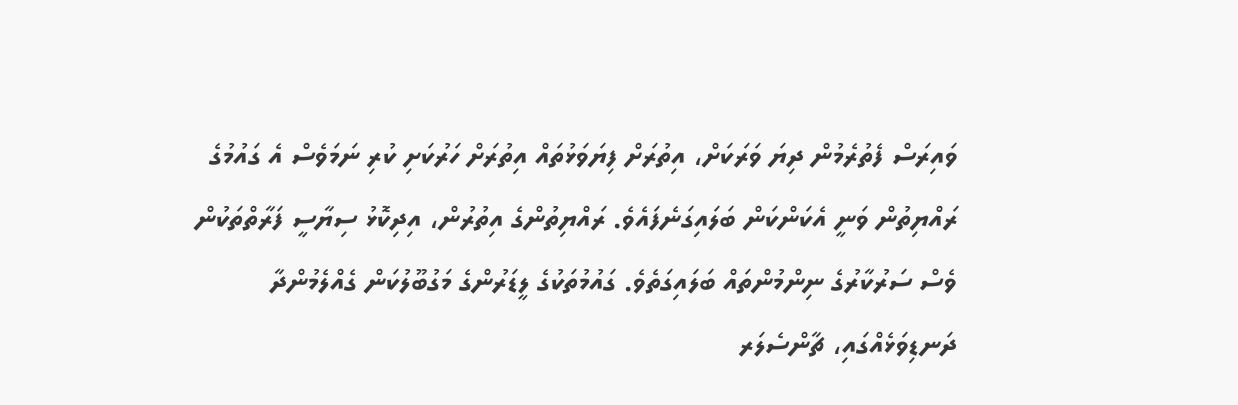ވައިރަސް ފެތުރެމުން ދިޔަ ވަރަކަށް، އިތުރަށް ފިޔަވަޅުތައް އިތުރަށް ހަރުކަށި ކުރި ނަމަވެސް އެ ގައުމުގެ ރައްޔިތުން ވަނީ އެކަންކަން ބަލައިގަނެފައެވެ. ރައްޔިތުންގެ އިތުރުން، އިދިކޮޅު ސިޔާސީ ފަރާތްތަކުން ވެސް ސަރުކާރުގެ ނިންމުންތައް ބަލައިގަތެވެ. ގައުމުތަކުގެ ލީޑަރުންގެ މަގުބޫލުކަން ގެއްލެމުންދާ ދަނޑިވަޅެއްގައި، ޗާންސެލަރ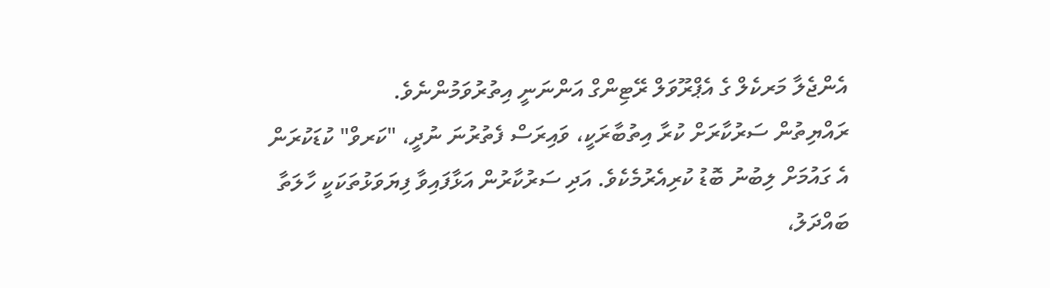އެންޖެލާ މަރކެލް ގެ އެޕްރޫވަލް ރޭޓިންގް އަންނަނީ އިތުރުވަމުންނެވެ.
ރައްޔިތުން ސަރުކާރަށް ކުރާ އިތުބާރަކީ، ވައިރަސް ފެތުރުނަ ނުދީ، "ކަރވް" ކުޑަކުރަން އެ ގައުމަށް ލިބުނު ބޮޑު ކުރިއެރުމެކެވެ. އަދި ސަރުކާރުން އަޅާފައިވާ ފިޔަވަޅުތަކަކީ ހާލަތާ ބައްދަލު،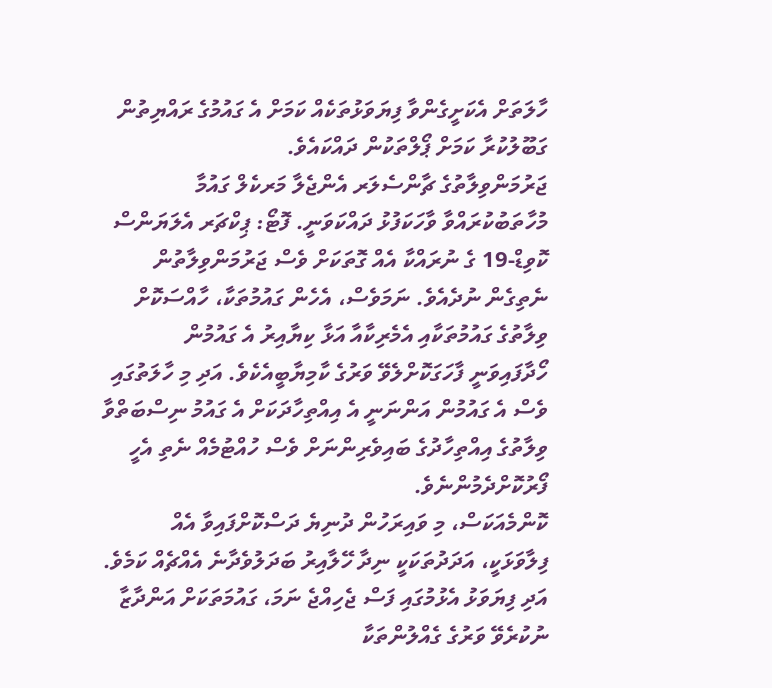ހާލަތަށް އެކަށީގެންވާ ފިޔަވަޅުތަކެއް ކަމަށް އެ ގައުމުގެ ރައްޔިތުން ގަބޫލުކުރާ ކަމަށް ޕޯލްތަކުން ދައްކައެވެ.
ޖަރުމަންވިލާތުގެ ޗާންސެލަރ އެންޖެލާ މަރކެލް ގައުމާ މުހާތަބުކުރައްވާ ވާހަކަފުޅު ދައްކަވަނީ. ފޮޓޯ: ޕިކްޗަރ އެލަޔަންސް
ކޮވިޑް-19 ގެ ނުރައްކާ އެއް ގޮތަކަށް ވެސް ޖަރުމަންވިލާތުން ނެތިގެން ނުދެއެވެ. ނަމަވެސް، އެހެން ގައުމުތަކާ، ހާއްސަކޮށް ވިލާތުގެ ގައުމުތަކާއި އެމެރިކާއާ އަޅާ ކިޔާއިރު އެ ގައުމުން ހޯދާފައިވަނީ ފާހަގަކޮށްލެވޭ ވަރުގެ ކާމިޔާބީއެކެވެ. އަދި މި ހާލަތުގައި ވެސް އެ ގައުމުން އަންނަނީ އެ އިއްތިހާދަކަށް އެ ގައުމު ނިސްބަތްވާ ވިލާތުގެ އިއްތިހާދުގެ ބައިވެރިންނަށް ވެސް ހުއްޓުމެއް ނެތި އެހީ ފޯރުކޮށްދެމުންނެވެ.
ކޮންމެއަކަސް، މި ވައިރަހުން ދުނިޔެ ދަސްކޮށްފައިވާ އެއް ފިލާވަޅަކީ، އަދަދުތަކަކީ ނިދާ ހޭލާއިރު ބަދަލުވެދާނެ އެއްޗެއް ކަމެވެ. އަދި ފިޔަވަޅު އެޅުމުގައި ފަސް ޖެހިއްޖެ ނަމަ، ގައުމަތަކަށް އަންދާޒާ ނުކުރެވޭ ވަރުގެ ގެއްލުންތަކާ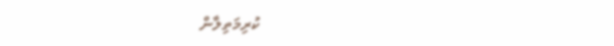ކުރިމަތިލާން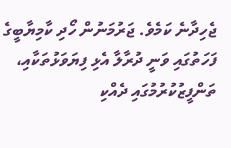ޖެހިދާނެ ކަމެވެ. ޖަރުމަނުން ހޯދި ކާމިޔާބީގެ ފަހަތުގައި ވަނީ ދުރާލާ އެޅި ފިޔަވަޅުތަކާއި، ތަންފީޒުކުރުމުގައި ދެއްކި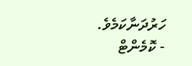ހަރުދަނާކަމެވެ.
- ކޮމެންޓް